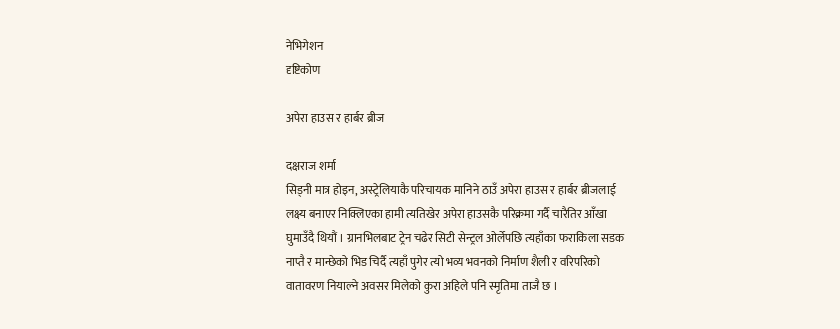नेभिगेशन
दृष्टिकोण

अपेरा हाउस र हार्बर ब्रीज

दक्षराज शर्मा
सिड्नी मात्र होइन, अस्ट्रेलियाकै परिचायक मानिने ठाउँ अपेरा हाउस र हार्बर ब्रीजलाई लक्ष्य बनाएर निक्लिएका हामी त्यतिखेर अपेरा हाउसकै परिक्रमा गर्दै चारैतिर आँखा घुमाउँदै थियौं । ग्रानभिलबाट ट्रेन चढेर सिटी सेन्ट्रल ओर्लेपछि त्यहाँका फराकिला सडक नाप्तै र मान्छेको भिड चिर्दै त्यहाँ पुगेर त्यो भव्य भवनको निर्माण शैली र वरिपरिको वातावरण नियाल्ने अवसर मिलेको कुरा अहिले पनि स्मृतिमा ताजै छ ।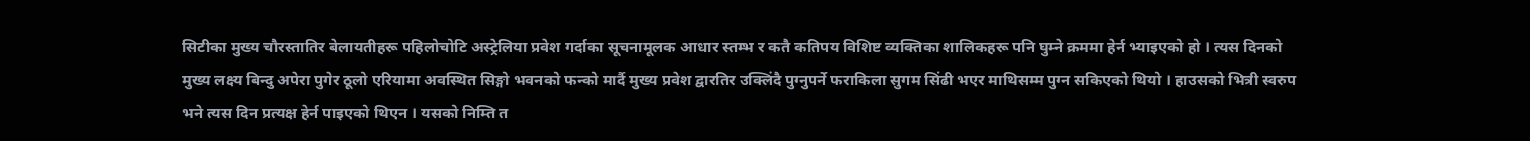सिटीका मुख्य चौरस्तातिर बेलायतीहरू पहिलोचोटि अस्ट्रेलिया प्रवेश गर्दाका सूचनामूलक आधार स्तम्भ र कतै कतिपय विशिष्ट व्यक्तिका शालिकहरू पनि घुम्ने क्रममा हेर्न भ्याइएको हो । त्यस दिनको मुख्य लक्ष्य बिन्दु अपेरा पुगेर ठूलो एरियामा अवस्थित सिङ्गो भवनको फन्को मार्दै मुख्य प्रवेश द्वारतिर उक्लिंदै पुग्नुपर्ने फराकिला सुगम सिंढी भएर माथिसम्म पुग्न सकिएको थियो । हाउसको भित्री स्वरुप भने त्यस दिन प्रत्यक्ष हेर्न पाइएको थिएन । यसको निम्ति त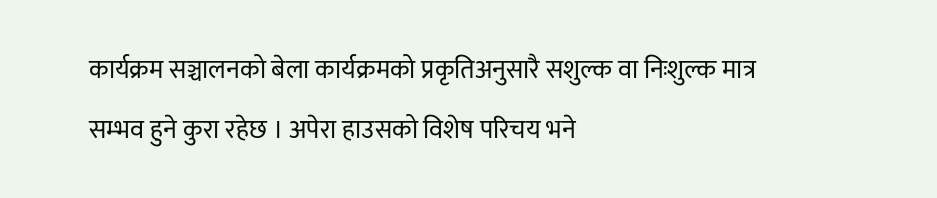कार्यक्रम सञ्चालनको बेला कार्यक्रमको प्रकृतिअनुसारै सशुल्क वा निःशुल्क मात्र सम्भव हुने कुरा रहेछ । अपेरा हाउसको विशेष परिचय भने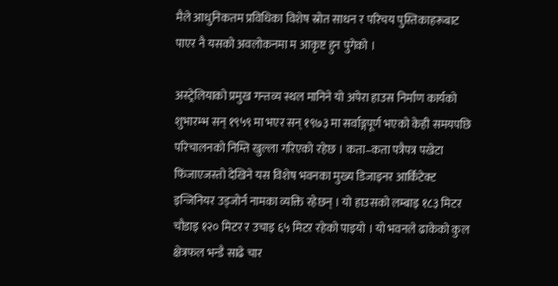मैले आधुनिकतम प्रविधिका विशेष स्रोत साधन र परिचय पुस्तिकाहरूबाट पाएर नै यसको अवलोकनमा म आकृष्ट हुन पुगेको ।

अस्ट्रेलियाको प्रमुख गन्तव्य स्थल मानिने यो अपेरा हाउस निर्माण कार्यको शुभारम्भ सन् १९५९ मा भएर सन् १९७३ मा सर्वाङ्गपूर्ण भएको केही समयपछि परिचालनको निम्ति खुल्ला गरिएको रहेछ । कता–कता पत्रैपत्र पखेटा फिंजाएजस्तो देखिने यस विशेष भवनका मुख्य डिजाइनर आर्किटेक्ट इन्जिनियर उड्जोर्न नामका व्यक्ति रहेछन् । यो हाउसको लम्बाइ १८३ मिटर चौडाइ १२० मिटर र उचाइ ६५ मिटर रहेको पाइयो । यो भवनले ढाकेको कुल क्षेत्रफल भन्डै साढे चार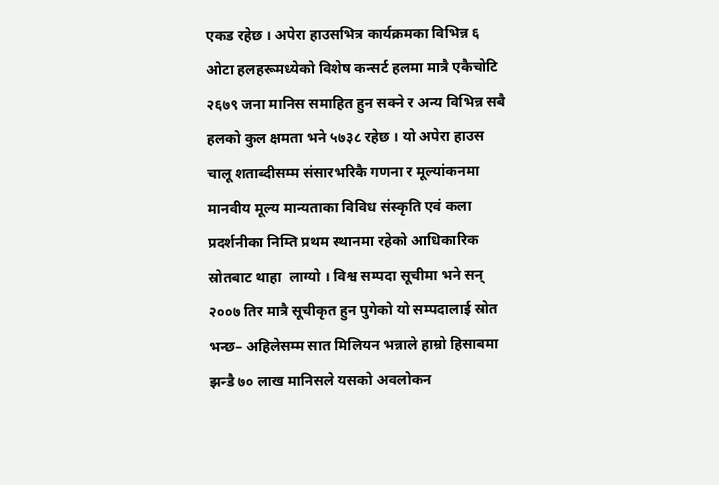एकड रहेछ । अपेरा हाउसभित्र कार्यक्रमका विभिन्न ६ ओटा हलहरूमध्येको विशेष कन्सर्ट हलमा मात्रै एकैचोटि २६७९ जना मानिस समाहित हुन सक्ने र अन्य विभिन्न सबै हलको कुल क्षमता भने ५७३८ रहेछ । यो अपेरा हाउस चालू शताब्दीसम्म संसारभरिकै गणना र मूल्यांकनमा मानवीय मूल्य मान्यताका विविध संस्कृति एवं कला प्रदर्शनीका निम्ति प्रथम स्थानमा रहेको आधिकारिक स्रोतबाट थाहा  लाग्यो । विश्व सम्पदा सूचीमा भने सन् २००७ तिर मात्रै सूचीकृत हुन पुगेको यो सम्पदालाई स्रोत भन्छ– अहिलेसम्म सात मिलियन भन्नाले हाम्रो हिसाबमा झन्डै ७० लाख मानिसले यसको अवलोकन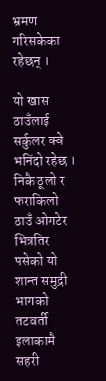भ्रमण गरिसकेका रहेछन् ।

यो खास ठाउँलाई सर्कुलर क्वे भनिंदो रहेछ । निकै ठूलो र फराकिलो ठाउँ ओगटेर भित्रतिर पसेको यो शान्त समुद्री भागको तटवर्ती इलाकामै सहरी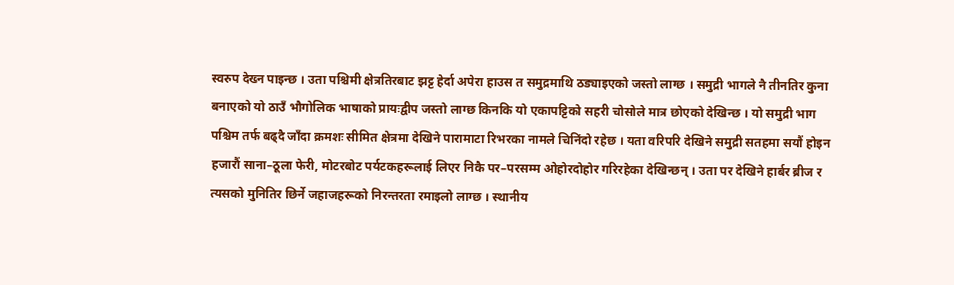स्वरुप देख्न पाइन्छ । उता पश्चिमी क्षेत्रतिरबाट झट्ट हेर्दा अपेरा हाउस त समुद्रमाथि ठड्याइएको जस्तो लाग्छ । समुद्री भागले नै तीनतिर कुना बनाएको यो ठाउँ भौगोलिक भाषाको प्रायःद्वीप जस्तो लाग्छ किनकि यो एकापट्टिको सहरी चोसोले मात्र छोएको देखिन्छ । यो समुद्री भाग पश्चिम तर्फ बढ्दै जाँदा क्रमशः सीमित क्षेत्रमा देखिने पारामाटा रिभरका नामले चिनिंदो रहेछ । यता वरिपरि देखिने समुद्री सतहमा सयौं होइन हजारौं साना–ठूला फेरी, मोटरबोट पर्यटकहरूलाई लिएर निकै पर–परसम्म ओहोरदोहोर गरिरहेका देखिन्छन् । उता पर देखिने हार्बर ब्रीज र त्यसको मुनितिर छिर्ने जहाजहरूको निरन्तरता रमाइलो लाग्छ । स्थानीय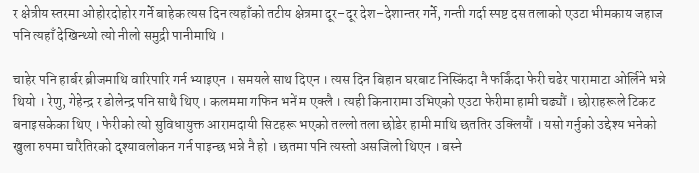र क्षेत्रीय स्तरमा ओहोरदोहोर गर्ने बाहेक त्यस दिन त्यहाँको तटीय क्षेत्रमा दूर–दूर देश–देशान्तर गर्ने, गन्ती गर्दा स्पष्ट दस तलाको एउटा भीमकाय जहाज पनि त्यहाँ देखिन्थ्यो त्यो नीलो समुद्री पानीमाथि ।

चाहेर पनि हार्बर ब्रीजमाथि वारिपारि गर्न भ्याइएन । समयले साथ दिएन । त्यस दिन बिहान घरबाट निस्किंदा नै फर्किंदा फेरी चढेर पारामाटा ओर्लिने भन्ने थियो । रेणु, गेहेन्द्र र डोलेन्द्र पनि साथै थिए । कलममा गफिन भनें म एक्लै । त्यही किनारामा उभिएको एउटा फेरीमा हामी चढ्यौं । छोराहरूले टिकट बनाइसकेका थिए । फेरीको त्यो सुविधायुक्त आरामदायी सिटहरू भएको तल्लो तला छोडेर हामी माथि छततिर उक्लियौं । यसो गर्नुको उद्देश्य भनेको खुला रुपमा चारैतिरको दृश्यावलोकन गर्न पाइन्छ भन्ने नै हो । छतमा पनि त्यस्तो असजिलो थिएन । बस्ने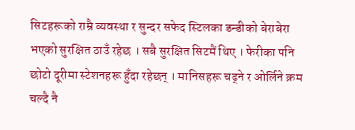सिटहरूको राम्रै व्यवस्था र सुन्दर सफेद स्टिलका डन्डीको बेराबेरा भएको सुरक्षित ठाउँ रहेछ । सबै सुरक्षित सिटमैं थिए । फेरीका पनि छोटो दूरीमा स्टेशनहरू हुँदा रहेछन् । मानिसहरू चढ्ने र ओर्लिने क्रम चल्दै नै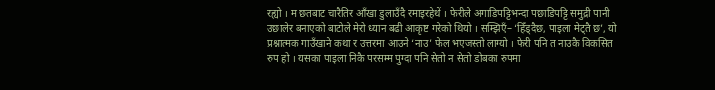रह्यो । म छतबाट चारैतिर आँखा डुलाउँदै रमाइरहेथें । फेरीले अगाडिपट्टिभन्दा पछाडिपट्टि समुद्री पानी उछालेर बनाएको बाटोले मेरो ध्यान बढी आकृष्ट गरेको थियो । सम्झिएँ– ‘हिँड्दैछ, पाइला मेट्तै छ’, यो प्रश्नात्मक गाउँखाने कथा र उत्तरमा आउने ‘नाउ’ फेल भएजस्तो लाग्यो । फेरी पनि त नाउकै विकसित रुप हो । यसका पाइला निकै परसम्म पुग्दा पनि सेतो न सेतो डोबका रुपमा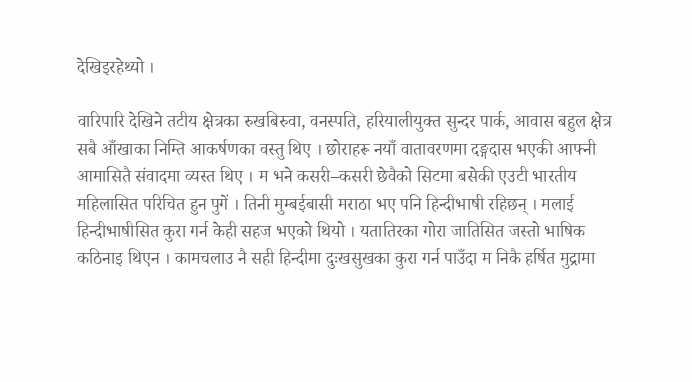देखिइरहेथ्यो ।

वारिपारि देखिने तटीय क्षेत्रका रुखबिरुवा, वनस्पति, हरियालीयुक्त सुन्दर पार्क, आवास बहुल क्षेत्र सबै आँखाका निम्ति आकर्षणका वस्तु थिए । छोराहरू नयाँ वातावरणमा दङ्गदास भएकी आफ्नी आमासितै संवादमा व्यस्त थिए । म भने कसरी–कसरी छेवैको सिटमा बसेकी एउटी भारतीय महिलासित परिचित हुन पुगें । तिनी मुम्बईबासी मराठा भए पनि हिन्दीभाषी रहिछन् । मलाई हिन्दीभाषीसित कुरा गर्न केही सहज भएको थियो । यतातिरका गोरा जातिसित जस्तो भाषिक कठिनाइ थिएन । कामचलाउ नै सही हिन्दीमा दुःखसुखका कुरा गर्न पाउँदा म निकै हर्षित मुद्रामा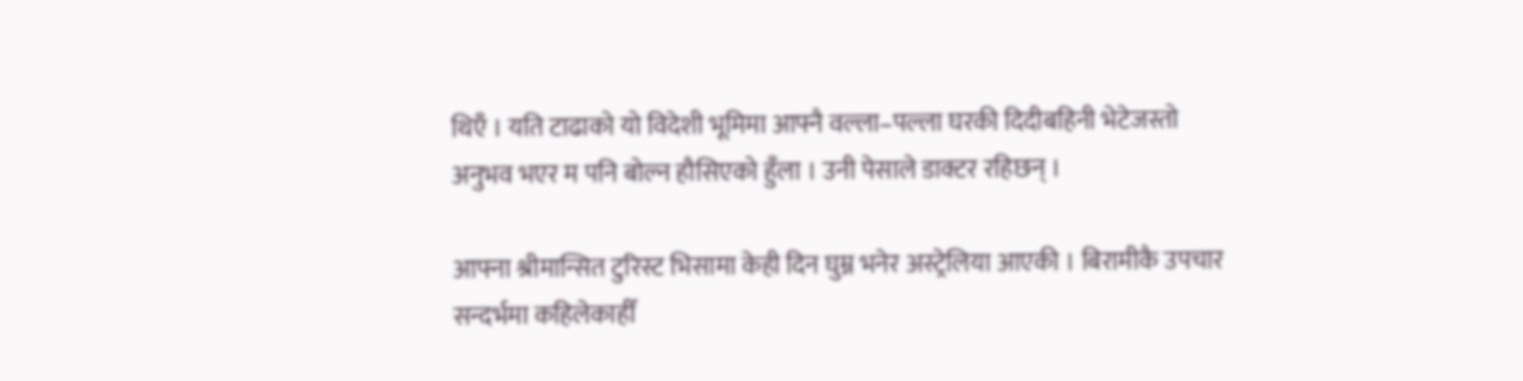थिएँ । यति टाढाको यो विदेशी भूमिमा आफ्नै वल्ला–पल्ला घरकी दिदीबहिनी भेटेजस्तो अनुभव भएर म पनि बोल्न हौसिएको हुँला । उनी पेसाले डाक्टर रहिछन् ।

आफ्ना श्रीमान्सित टुरिस्ट भिसामा केही दिन घुम्न भनेर अस्ट्रेलिया आएकी । बिरामीकै उपचार सन्दर्भमा कहिलेकाहीँ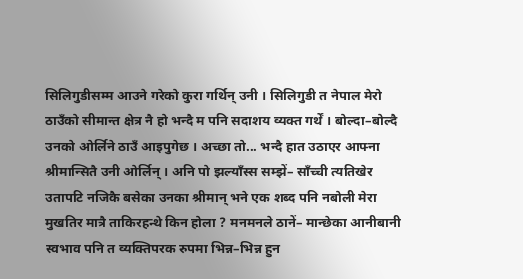सिलिगुडीसम्म आउने गरेको कुरा गर्थिन् उनी । सिलिगुडी त नेपाल मेरो ठाउँको सीमान्त क्षेत्र नै हो भन्दै म पनि सदाशय व्यक्त गर्थें । बोल्दा–बोल्दै उनको ओर्लिने ठाउँ आइपुगेछ । अच्छा तो... भन्दै हात उठाएर आफ्ना श्रीमान्सितै उनी ओर्लिन् । अनि पो झल्याँस्स सम्झें– साँच्ची त्यतिखेर उतापटि नजिकै बसेका उनका श्रीमान् भने एक शब्द पनि नबोली मेरा मुखतिर मात्रै ताकिरहन्थे किन होला ? मनमनले ठानें– मान्छेका आनीबानी स्वभाव पनि त व्यक्तिपरक रुपमा भिन्न–भिन्न हुन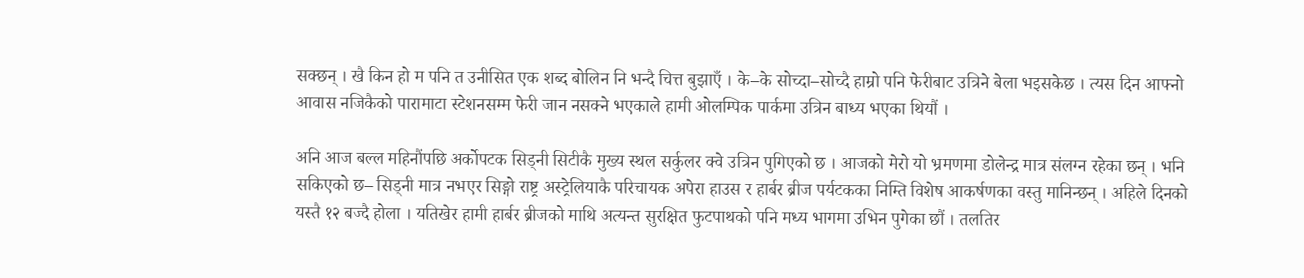सक्छन् । खै किन हो म पनि त उनीसित एक शब्द बोलिन नि भन्दै चित्त बुझाएँ । के–के सोच्दा–सोच्दै हाम्रो पनि फेरीबाट उत्रिने बेला भइसकेछ । त्यस दिन आफ्नो आवास नजिकैको पारामाटा स्टेशनसम्म फेरी जान नसक्ने भएकाले हामी ओलम्पिक पार्कमा उत्रिन बाध्य भएका थियौं ।

अनि आज बल्ल महिनौंपछि अर्कोपटक सिड्नी सिटीकै मुख्य स्थल सर्कुलर क्वे उत्रिन पुगिएको छ । आजको मेरो यो भ्रमणमा डोलेन्द्र मात्र संलग्न रहेका छन् । भनि सकिएको छ– सिड्नी मात्र नभएर सिङ्गो राष्ट्र अस्ट्रेलियाकै परिचायक अपेरा हाउस र हार्बर ब्रीज पर्यटकका निम्ति विशेष आकर्षणका वस्तु मानिन्छन् । अहिले दिनको यस्तै १२ बज्दै होला । यतिखेर हामी हार्बर ब्रीजको माथि अत्यन्त सुरक्षित फुटपाथको पनि मध्य भागमा उभिन पुगेका छौं । तलतिर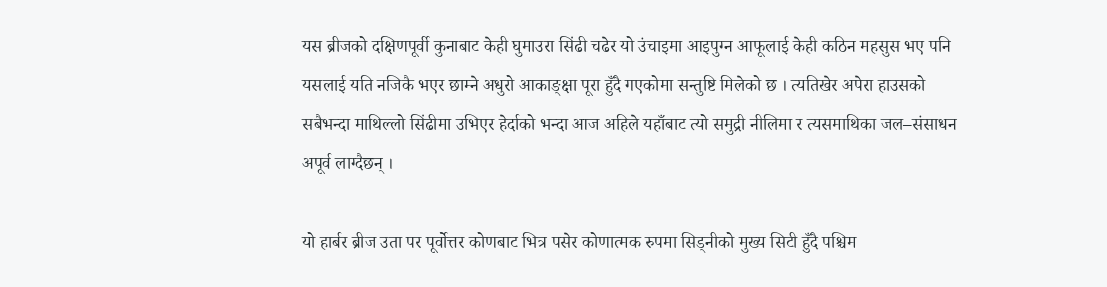यस ब्रीजको दक्षिणपूर्वी कुनाबाट केही घुमाउरा सिंढी चढेर यो उंचाइमा आइपुग्न आफूलाई केही कठिन महसुस भए पनि यसलाई यति नजिकै भएर छाम्ने अधुरो आकाङ्क्षा पूरा हुँदै गएकोमा सन्तुष्टि मिलेको छ । त्यतिखेर अपेरा हाउसको सबैभन्दा माथिल्लो सिंढीमा उभिएर हेर्दाको भन्दा आज अहिले यहाँबाट त्यो समुद्री नीलिमा र त्यसमाथिका जल–संसाधन अपूर्व लाग्दैछन् ।

यो हार्बर ब्रीज उता पर पूर्वोत्तर कोणबाट भित्र पसेर कोणात्मक रुपमा सिड्नीको मुख्य सिटी हुँदै पश्चिम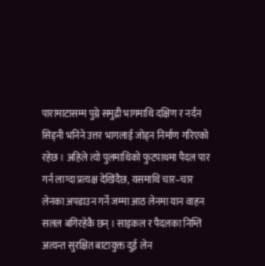पारामाटासम्म पुग्ने समुद्री भागमाथि दक्षिण र नर्दन सिड्नी भनिने उत्तर भागलाई जोड्न निर्माण गरिएको रहेछ । अहिले त्यो पुलमाथिको फुटपाथमा पैदल पार गर्न लाग्दा प्रत्यक्ष देखिंदैछ, यसमाथि चार–चार लेनका अपडाउन गर्ने जम्मा आठ लेनमा यान वाहन सलल बगिरहेकै छन् । साइकल र पैदलका निम्ति अत्यन्त सुरक्षित बाटायुक्त दुई लेन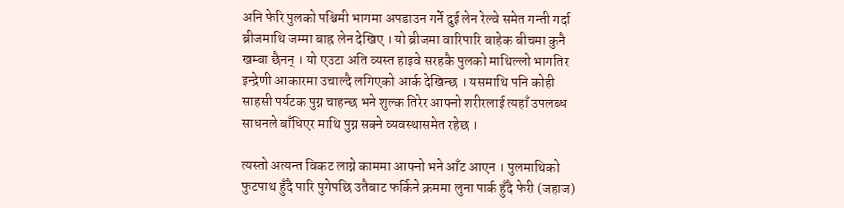अनि फेरि पुलको पश्चिमी भागमा अपडाउन गर्ने दुई लेन रेल्वे समेत गन्ती गर्दा ब्रीजमाथि जम्मा बाह्र लेन देखिए । यो ब्रीजमा वारिपारि बाहेक बीचमा कुनै खम्बा छैनन् । यो एउटा अति व्यस्त हाइवे सरहकै पुलको माथिल्लो भागतिर इन्द्रेणी आकारमा उचाल्दै लगिएको आर्क देखिन्छ । यसमाथि पनि कोही साहसी पर्यटक पुग्न चाहन्छ भने शुल्क तिरेर आफ्नो शरीरलाई त्यहाँ उपलब्ध साधनले बाँधिएर माथि पुग्न सक्ने व्यवस्थासमेत रहेछ ।

त्यस्तो अत्यन्त विकट लाग्ने काममा आफ्नो भने आँट आएन । पुलमाथिको फुटपाथ हुँदै पारि पुगेपछि उतैबाट फर्किने क्रममा लुना पार्क हुँदै फेरी (जहाज)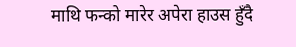माथि फन्को मारेर अपेरा हाउस हुँदै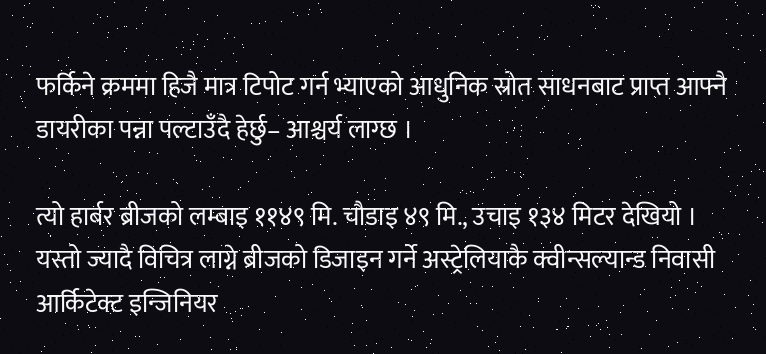फर्किने क्रममा हिजै मात्र टिपोट गर्न भ्याएको आधुनिक स्रोत साधनबाट प्राप्त आफ्नै डायरीका पन्ना पल्टाउँदै हेर्छु– आश्चर्य लाग्छ ।

त्यो हार्बर ब्रीजको लम्बाइ ११४९ मि. चौडाइ ४९ मि., उचाइ १३४ मिटर देखियो । यस्तो ज्यादै विचित्र लाग्ने ब्रीजको डिजाइन गर्ने अस्ट्रेलियाकै क्वीन्सल्यान्ड निवासी आर्किटेक्ट इन्जिनियर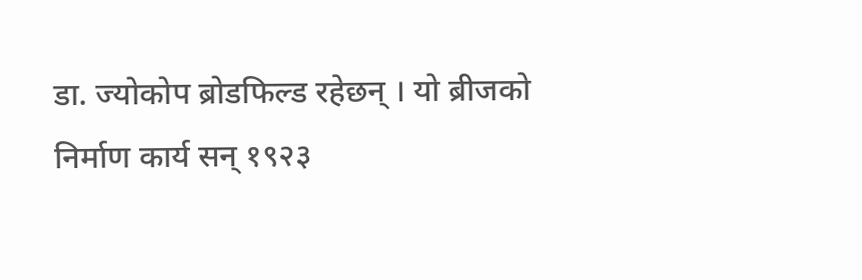डा. ज्योकोप ब्रोडफिल्ड रहेछन् । यो ब्रीजको निर्माण कार्य सन् १९२३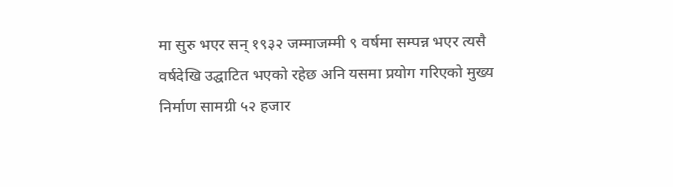मा सुरु भएर सन् १९३२ जम्माजम्मी ९ वर्षमा सम्पन्न भएर त्यसै वर्षदेखि उद्घाटित भएको रहेछ अनि यसमा प्रयोग गरिएको मुख्य निर्माण सामग्री ५२ हजार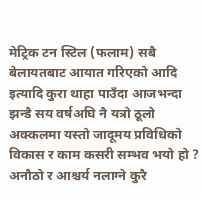मेट्रिक टन स्टिल (फलाम) सबै बेलायतबाट आयात गरिएको आदि इत्यादि कुरा थाहा पाउँदा आजभन्दा झन्डै सय वर्षअघि नै यत्रो ठूलो अक्कलमा यस्तो जादूमय प्रविधिको विकास र काम कसरी सम्भव भयो हो ? अनौठो र आश्चर्य नलाग्ने कुरै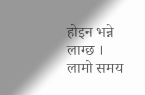होइन भन्ने लाग्छ ।
लामो समय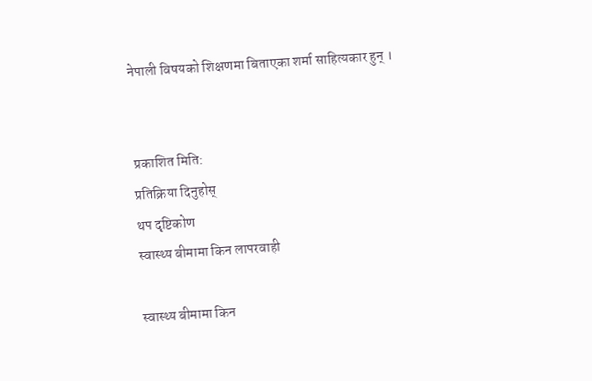नेपाली विषयको शिक्षणमा बिताएका शर्मा साहित्यकार हुन् ।


प्रकाशित मिति:
प्रतिक्रिया दिनुहोस्
थप दृष्टिकोण
स्वास्थ्य बीमामा किन लापरवाही

स्वास्थ्य बीमामा किन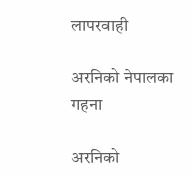लापरवाही

अरनिको नेपालका गहना

अरनिको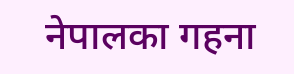नेपालका गहना